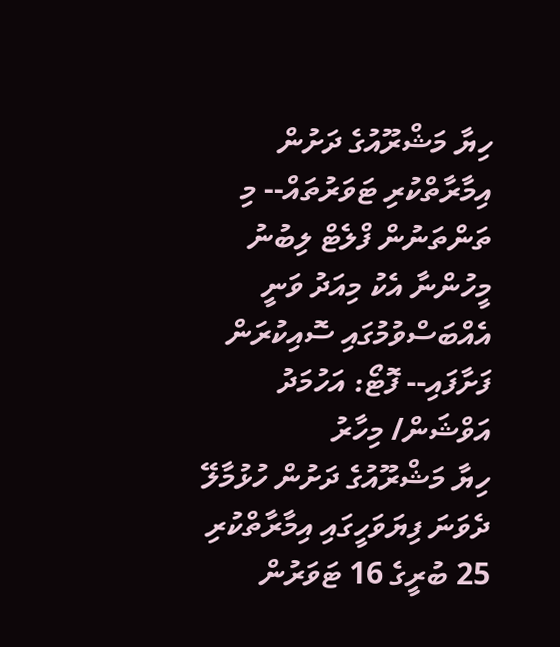ހިޔާ މަޝްރޫއުގެ ދަށުން އިމާރާތްކުރި ޓަވަރުތައް-- މި ތަންތަނުން ފްލެޓް ލިބުނު މީހުންނާ އެކު މިއަދު ވަނީ އެއްބަސްވުމުގައި ސޮއިކުރަން ފަށާފައި-- ފޮޓޯ: އަހުމަދު އަވްޝަން/ މިހާރު
ހިޔާ މަޝްރޫއުގެ ދަށުން ހުޅުމާލޭ ދެވަނަ ފިޔަވަހީގައި އިމާރާތްކުރި 25 ބުރީގެ 16 ޓަވަރުން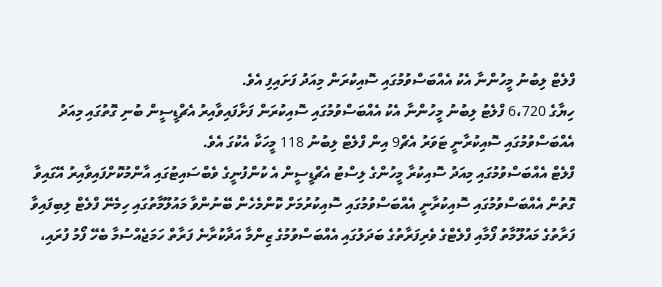ފްލެޓް ލިބުނު މީހުންނާ އެކު އެއްބަސްވުމުގައި ސޮއިކުރަން މިއަދު ފަށައިފި އެވެ.
ހިޔާގެ 6،720 ފްލެޓު ލިބުނު މީހުންނާ އެކު އެއްބަސްވުމުގައި ސޮއިކުރަން ފަށާފައިވާއިރު އެޗްޑީސީން ބުނި ގޮތުގައި މިއަދު އެއްބަސްވުމުގައި ސޮއިކުރާނީ ޓަވަރު އެޗް9 އިން ފްލެޓް ލިބުނު 118 މީހަކާ އެކުގަ އެވެ.
ފްލެޓް އެއްބަސްވުމުގައި މިއަދު ސޮއިކުރާ މީހުންގެ ލިސްޓު އެޗްޑީސީން އެ ކުންފުނީގެ ވެބްސައިޓުގައި އާންމުކޮށްފައިވާއިރު އޭގައިވާ ގޮތުން އެއްބަސްވުމުގައި ސޮއިކުރާނީ އެއްބަސްވުމުގައި ސޮއިކުރުމަށް ކޮންމެހެން ބޭނުންވާ މައުލޫމާތުގައި ހިމެނޭ ފްލެޓް ލިބިފައިވާ ފަރާތުގެ މައުލޫމާތު ފޯމާއި ފްލެޓްގެ ވެރިފަރާތުގެ ބަދަލުގައި އެއްބަސްވުމުގެ ޒިންމާ އަދާކުރާނެ ފަރާތް ހަމަޖެއްސުމާ ބެހޭ ފޯމު ފުރައި،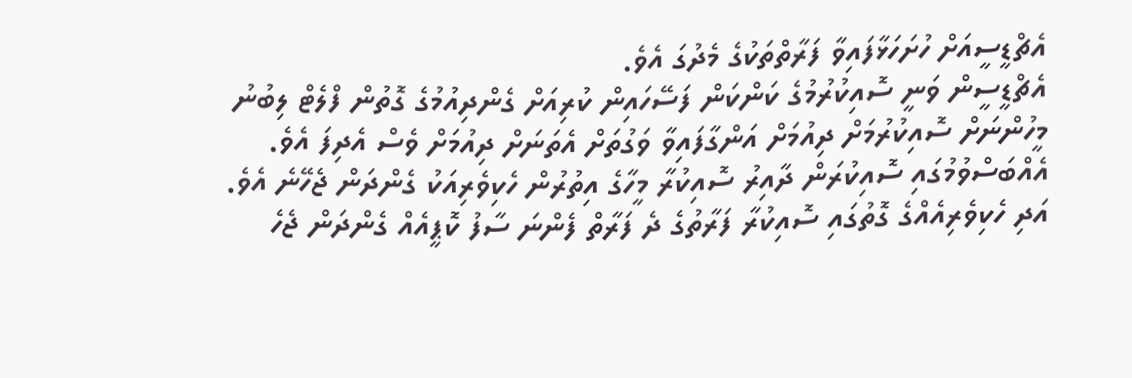އެޗްޑީސީއަށް ހުށަހަޅާފައިވާ ފަރާތްތަކުގެ މެދުގަ އެވެ.
އެޗްޑީސީން ވަނީ ސޮއިކުރުމުގެ ކަންކަން ފަސޭހައިން ކުރިއަށް ގެންދިއުމުގެ ގޮތުން ފްލެޓް ލިބުނު މީހުންނަށް ސޮއިކުރުމަށް ދިއުމަށް އަންގާފައިވާ ވަގުތަށް އެތަނަށް ދިއުމަށް ވެސް އެދިފަ އެވެ.
އެއްބަސްވުމުގައި ސޮއިކުރަން ދާއިރު ސޮއިކުރާ މީހާގެ އިތުރުން ހެކިވެރިއަކު ގެންދަން ޖެހޭނެ އެވެ. އަދި ހެކިވެރިއެއްގެ ގޮތުގައި ސޮއިކުރާ ފަރާތުގެ ދެ ފަރާތް ފެންނަ ސާފު ކޮޕީއެއް ގެންދަން ޖެހެ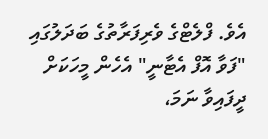އެވެ. ފްލެޓްގެ ވެރިފަރާތުގެ ބަދަލުގައި "ފަވާ އޮފް އެޓާނީ" އެހެން މީހަކަށް ދީފައިވާ ނަމަ،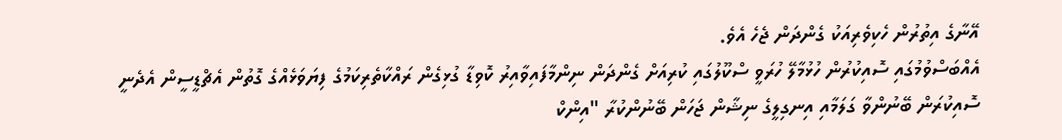އޭނާގެ އިތުރުން ހެކިވެރިއަކު ގެންދަން ޖެހެ އެވެ.
އެއްބަސްވުމުގައި ސޮއިކުރުން ހުޅުމާލޭ ހުރަވީ ސްކޫލުގައި ކުރިއަށް ގެންދަން ނިންމާފައިވާއިރު ކޮވިޑާ ގުޅިގެން ރައްކާތެރިކަމުގެ ފިޔަވަޅެއްގެ ގޮތުން އެޗްޑީސީން އެދެނީ ސޮއިކުރަން ބޭނުންވާ ގަލަމާއި އިނގިލީގެ ނިޝާން ޖަހަން ބޭނުންކުރާ "އިންކް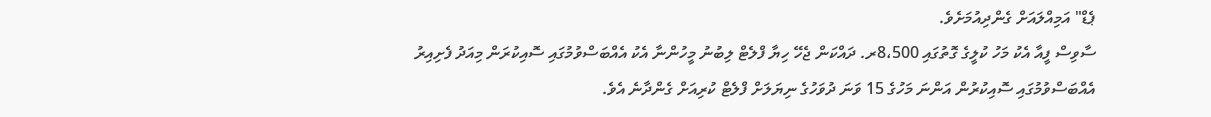ޕެޑް" އަމިއްލައަށް ގެންދިއުމަށެވެ.
ސާވިސް ފީއާ އެކު މަހު ކުލީގެ ގޮތުގައި 8،500ރ. ދައްކަން ޖެހޭ ހިޔާ ފްލެޓް ލިބުނު މީހުންނާ އެކު އެއްބަސްވުމުގައި ސޮއިކުރަން މިއަދު ފެށިއިރު އެއްބަސްވުމުގައި ސޮއިކުރުން އަންނަ މަހުގެ 15 ވަނަ ދުވަހުގެ ނިޔަލަށް ފްލެޓް ކުރިއަށް ގެންދާނެ އެވެ.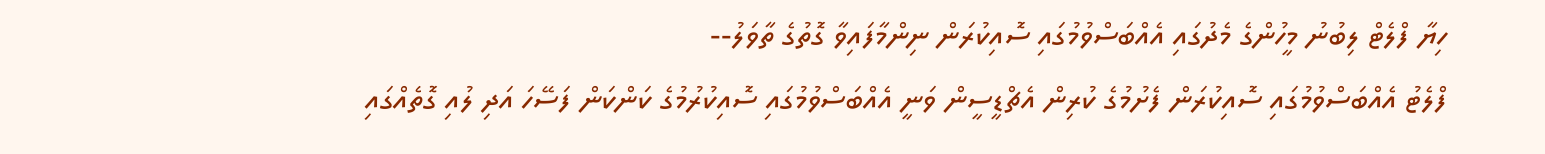ހިޔާ ފްލެޓް ލިބުނު މީހުންގެ މެދުގައި އެއްބަސްވުމުގައި ސޮއިކުރަން ނިންމާފައިވާ ގޮތުގެ ތާވަލު--
ފްލެޓު އެއްބަސްވުމުގައި ސޮއިކުރަން ފެށުމުގެ ކުރިން އެޗްޑީސީން ވަނީ އެއްބަސްވުމުގައި ސޮއިކުރުމުގެ ކަންކަން ފަސޭހަ އަދި ލުއި ގޮތެއްގައި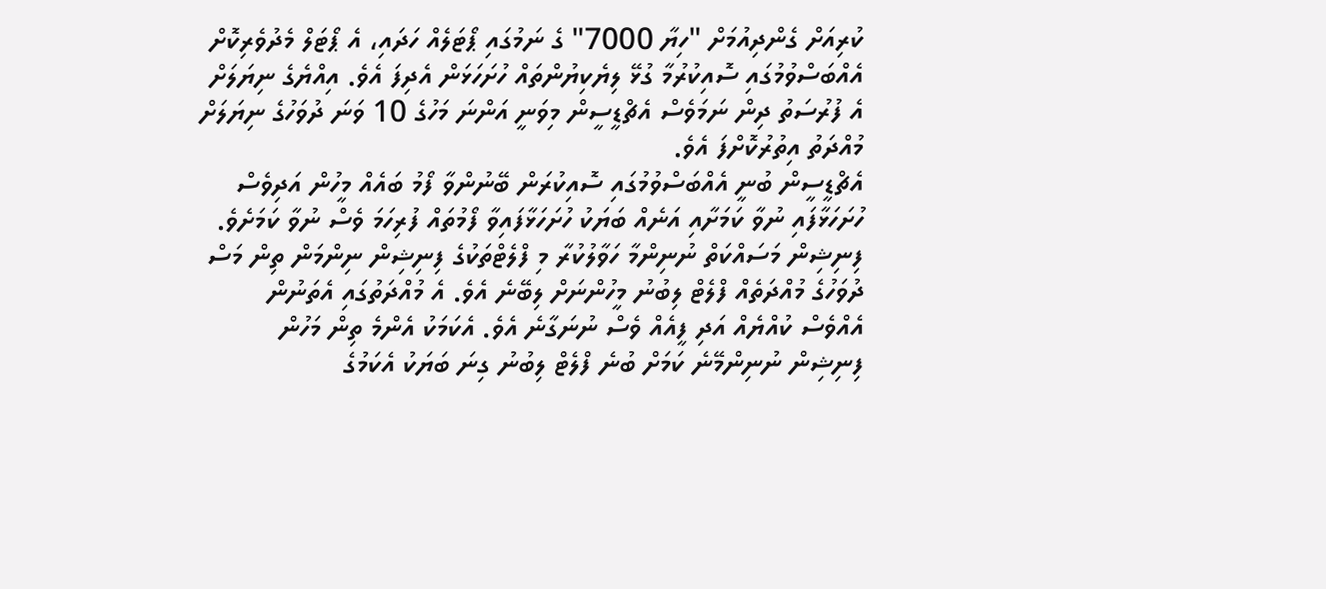ކުރިއަށް ގެންދިއުމަށް "ހިޔާ 7000" ގެ ނަމުގައި ޕޯޓަލެއް ހަދައި، އެ ޕޯޓަލް މެދުވެރިކޮށް އެއްބަސްވުމުގައި ސޮއިކުރުމާ ގުޅޭ ލިޔެކިޔުންތައް ހުށަހަޅަން އެދިފަ އެވެ. އިއްޔެގެ ނިޔަލަށް އެ ފުރުސަތު ދިން ނަމަވެސް އެޗްޑީސީން މިވަނީ އަންނަ މަހުގެ 10 ވަނަ ދުވަހުގެ ނިޔަލަށް މުއްދަތު އިތުރުކޮށްފަ އެވެ.
އެޗްޑީސީން ބުނީ އެއްބަސްވުމުގައި ސޮއިކުރަން ބޭނުންވާ ފޯމު ބައެއް މީހުން އަދިވެސް ހުށަހަޅާފައި ނުވާ ކަމަށާއި އަނެއް ބަޔަކު ހުށަހަޅާފައިވާ ފޯމުތައް ފުރިހަމަ ވެސް ނުވާ ކަމަށެވެ.
ފިނިޝިން މަސައްކަތް ނުނިންމާ ހަވާލުކުރާ މި ފްލެޓްތަކުގެ ފިނިޝިން ނިންމަން ތިން މަސް ދުވަހުގެ މުއްދަތެއް ފްލެޓް ލިބުނު މީހުންނަށް ލިބޭނެ އެވެ. އެ މުއްދަތުގައި އެތަނުން އެއްވެސް ކުއްޔެއް އަދި ފީއެއް ވެސް ނުނަގާނެ އެވެ. އެކަމަކު އެންމެ ތިން މަހުން ފިނިޝިން ނުނިންމޭނެ ކަމަށް ބުނެ ފްލެޓް ލިބުނު ގިނަ ބަޔަކު އެކަމުގެ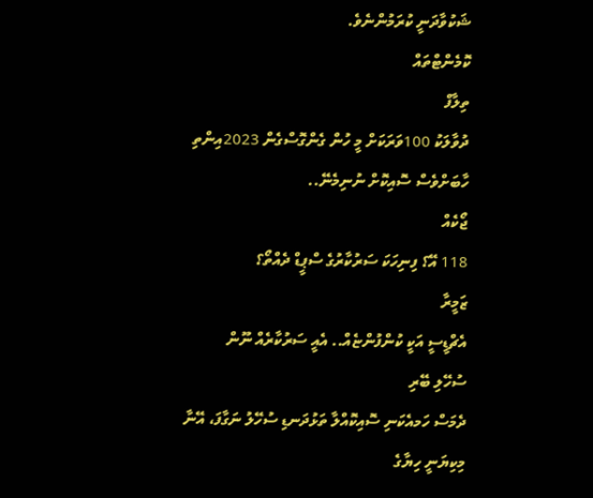ޝަކުވާދަނީ ކުރަމުންނެވެ.
ކޮމެންޓްތައް
ތިލާފް
ދުވާލަކު 100ވަރަކަށް މީ ހުން ގެންގޮސްގެން 2023އިންތި ހާބަށްވެސް ސޮއިކޮށް ނުނިމެނޭ..
ޖޯކެއް
118 އޭ؟ ފިނިހަކަ ސަރުކާރުގެ ސްޕީޑް ދެއްތޯ؟
ޒަމީރާ
އެޗްޑީސީ އަކީ ކުންފުންޏެއް.. އެއީ ސަރުކާރެއް ނޫން
ސުހޭލި ބޭރި
ދެމަސް ހަމއެކަނި ސޮއިކޮއްލާ ތަޅުދަނޑި ސުހޭލު ނަގާފަ، އޭނާ މިކިޔަނީ ހިޔާގެ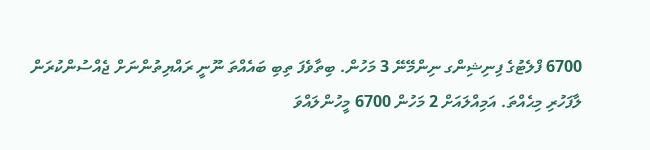6700 ފްލެޓުގެ ފިނިޝިންގ ނިންމޭނޭ 3 މަހުން. ބިތާވެފަ ތިބި ބައެއްތަ ނޫނީ ރައްޔިތުންނަށް ޖެއްސުންކުރަން ލާފަހުރި މިޙެއްތަ. އަމިއްލައަށް 2 މަހުން 6700 މީހުންލައްވަ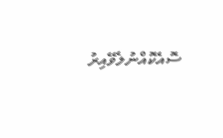ސޮއެކޮއްނުލެވޭއިރު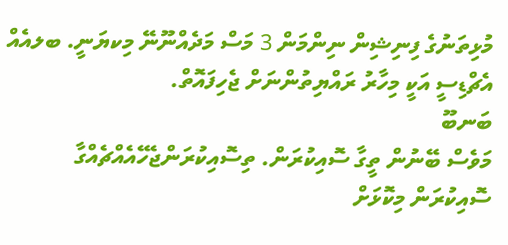މުޅިތަނުގެ ފިނިޝިން ނިންމަން 3 މަސް މަދެއްނޫނޭ މިކޔަނީ. ބލއެއް އެޗްޑިސީ އަކީ މިހާރު ރައްޔިތުންނަށް ޖެހިފައޮތް.
ބަނބޫ
މަވެސް ބޭނުން ތީގާ ސޮއިކުރަން. ތިސޮއިކުރަންޖެހޭއެއްޗެއްގާ ސޮއިކުރަން މިކޮޅަށް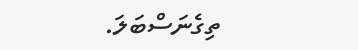ތިގެނަސްބަލަ.